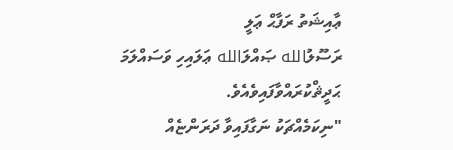ޢާއިޝަތު ރަފާޙް ޢަލީ
ރަސޫލުالله ޞައްލަالله ޢަލައިހި ވަސައްލަމަ ޙަދީޘްކުރައްވާފައިވެއެވެ.
"ނިކަމެއްޗަކު ނަގާފައިވާ ދަރަންޏެއް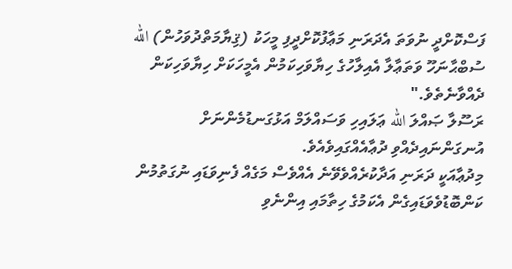ފަސްކޮށްދީ ނުވަތަ އެދަރަނި މަޢާފުކޮށްދީފި މީހަކު (ޤިޔާމަތްދުވަހުން) الله ސުބްޙާނަހޫ ވަތަޢާލާ އެއިލާހުގެ ހިޔާވަހިކަމުން އެމީހަކަށް ހިޔާވަހިކަން ދެއްވާނެތެވެ."
ރަސޫލާ ޞައްލަ الله ޢަލައިހި ވަސައްލަމް އަޅުގަނޑުމެންނަށް އުނގަންނައިދެއްވި ދުޢާއެއްގައިވެއެވެ.
މިދުޢާއަކީ ދަރަނި އަދާކުރެއްވެވޭނެ އެއްވެސް މަގެއް ފެނިވަޑައި ނުގަތުމުން ކަންބޮޑުވެވަޑައިގެން އެކަމުގެ ހިތާމައި އިންނެވި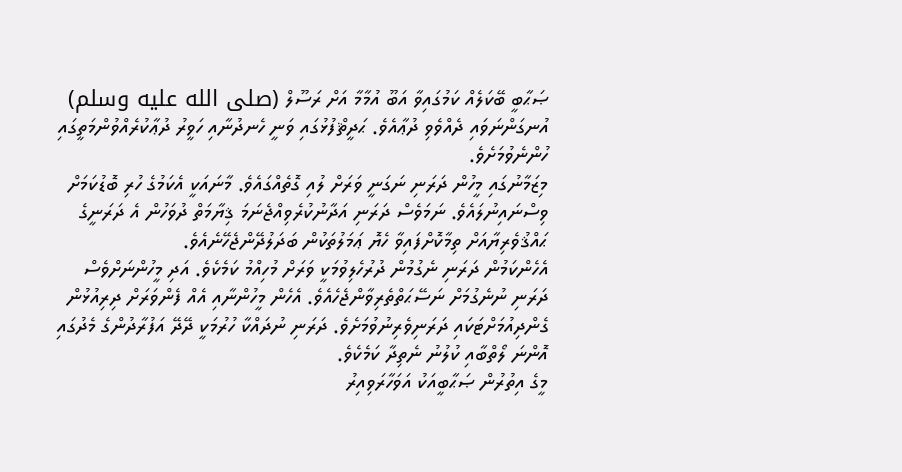ޞަޙާބީ ބޭކަލެއް ކަމުގައިވާ އަބޫ އުމާމާ އަށް ރަސޫލް (صلى الله عليه وسلم) އުނގަންނަވައި ދެއްވެވި ދުޢާއެވެ. ޙަދީޘްފުޅުގައި ވަނީ ހެނދުނާއި ހަވީރު ދުޢާކުރެއްވުންމަތީގައި ހުންނެވުމަށެވެ.
މިޒަމާނުގައި މީހުން ދަރަނި ނަގަނީ ވަރަށް ލުއި ގޮތެއްގައެވެ. މާނައަކީ އެކަމުގެ ހުރި ބޮޑުކަމަށް ވިސްނައިނުލައެވެ. ނަމަވެސް ދަރަނި އަދާނުކުރެވިއްޖެނަމަ ޤިޔާމަތް ދުވަހުން އެ ދަރަނީގެ ޙައްޤުވެރިޔާއަށް ތިމާކޮށްފައިވާ ހެޔޮ ޢަމަލުތަކުން ބަދަލުދޭންޖެހޭނެއެވެ.
އެހެންކަމުން ދަރަނި ނެގުމުން ދުރުހެލިވުމަކީ ވަރަށް މުހިއްމު ކަމެކެވެ. އަދި މީހުންނަށްވެސް ދަރަނި ނުނެގުމަށް ނަސޭޙަތްތެރިވާންޖެހެއެވެ. އެހެން މީހުންނާއި އެއް ފެންވަރަށް ދިރިއުޅުން ގެންދިއުމަށްޓަކައި ދަރަނިވެރިނުވުމަށެވެ. ދަރަނި ނުދައްކާ ހުރުމަކީ ދޭދޭ އަފުރާދުންގެ މެދުގައި އޮންނަ ލޯތްބާއި ކުލުނު ނެތިދާ ކަމެކެވެ.
މީގެ އިތުރުން ޞަޙާބީއަކު އަވަހާރަވިއިރު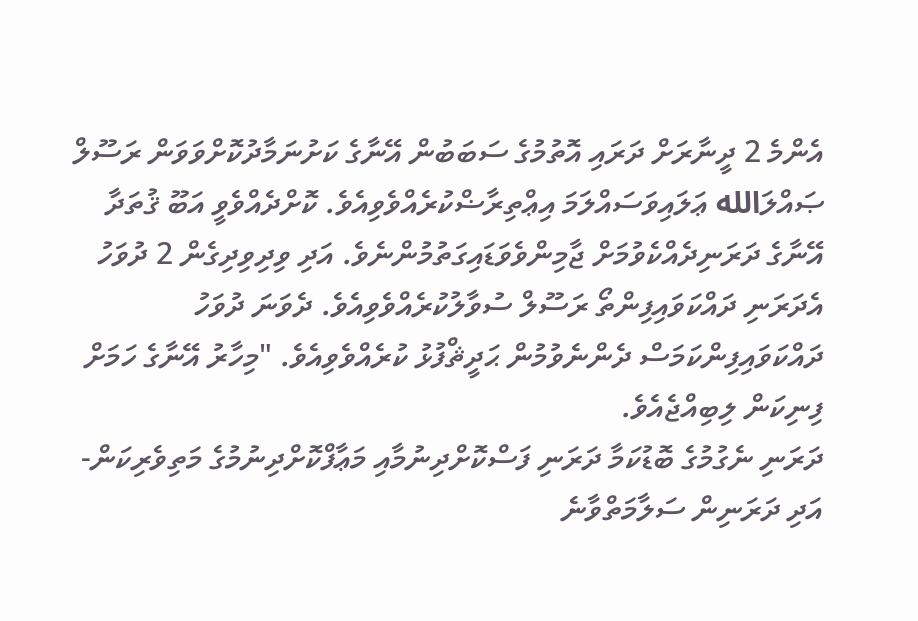އެންމެ 2 ދީނާރަށް ދަރައި އޮތުމުގެ ސަބަބުން އޭނާގެ ކަށުނަމާދުކޮށްވަވަން ރަސޫލް ޞައްލަالله ޢަލައިވަސައްލަމަ އިޢްތިރާޟްކުރެއްވެވިއެވެ. ކޮށްދެއްވެވީ އަބޫ ޤުތަދާ އޭނާގެ ދަރަނިދެއްކެވުމަށް ޖާމިންވެވަޑައިގަތުމުންނެވެ. އަދި ވިދިވިދިގެން 2 ދުވަހު އެދަރަނި ދައްކަވައިފިންތޯ ރަސޫލް ސުވާލުކުރެއްވެވިއެވެ. ދެވަނަ ދުވަހު ދައްކަވައިފިންކަމަސް ދެންނެވުމުން ޙަދީޘްފުޅު ކުރެއްވެވިއެވެ. "މިހާރު އޭނާގެ ހަމަށް ފިނިކަން ލިބިއްޖެއެވެ.
ދަރަނި ނެގުމުގެ ބޮޑުކަމާ ދަރަނި ފަސްކޮށްދިނުމާއި މަޢާފްކޮށްދިނުމުގެ މަތިވެރިކަން- އަދި ދަރަނިން ސަލާމަތްވާނެ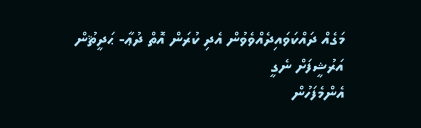މަގެއް ދައްކަވައިދެއްވެވުން އެދި ކުރަން އޮތް ދުޢާ- ޙަދީޘުން
އަރުޝީފަށް ނެގީ
އެންމެފަހުން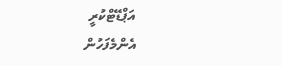އަޕްޑޭޓްކުރީ
އެންމެފަހުން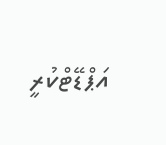އަޕްޑޭޓްކުރީ